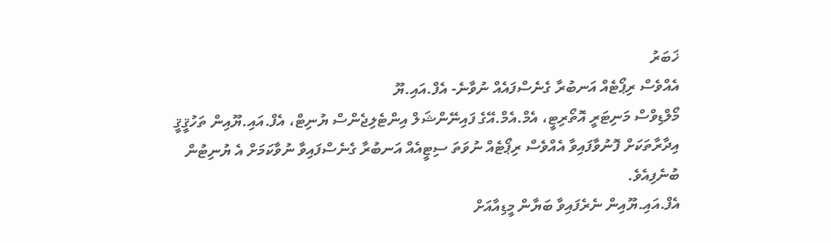ޚަބަރު
އެއްވެސް ރިޕޯޓެއް އަނބުރާ ގެނެސްފައެއް ނުވާނެ- އެފް.އައި.ޔޫ
މޯލްޑިވްސް މަނިޓަރީ އޮތޯރިޓީ، އެމް.އެމް.އޭގެ ފައިނޭންޝަލް އިންޓެލިޖެންސް ޔުނިޓް، އެފް.އައި.ޔޫއިން ތަހުޤީޤީ އިދާރާތަކަށް ފޮނުވާފައިވާ އެއްވެސް ރިޕޯޓެއް ނުވަތަ ސިޓީއެއް އަނބުރާ ގެނެސްފައިވާ ނުވާކަމަށް އެ ޔުނިޓުން ބުނެފިއެވެ.
އެފް.އައި.ޔޫއިން ނެރެފައިވާ ބަޔާން މީޑިއާއަށް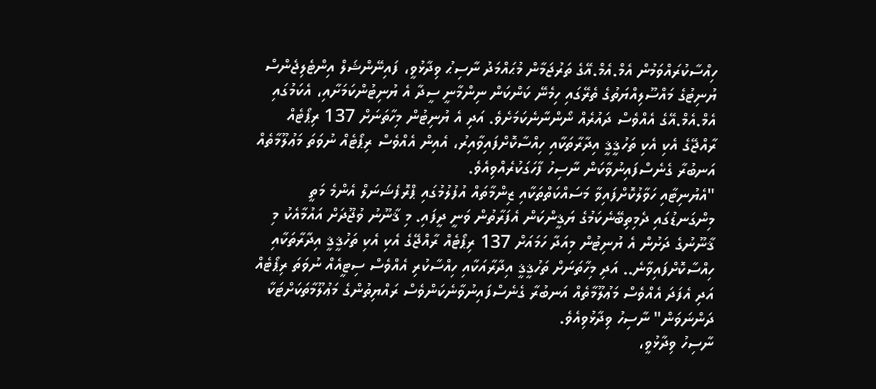ހިއްސާކުރައްވަމުން އެމް.އެމް.އޭގެ ތަރުޖަމާން މުޙައްމަދު ނާސިޙު ވިދާޅުވީ، ފައިނޭންޝަލް އިންޓެލިޖެންސް ޔުނިޓުގެ މައްސޫލިއްޔަތުގެ ތެރޭގައި ހިމެނޭ ކަންކަން ނިންމާނީ ސީދާ އެ ޔުނިޓުންކަމަށާއި، އެކަމުގައި އެމް.އެމް.އޭގެ އެއްވެސް ދައުރެއް ނޯންނާނެކަމަށެވެ. އަދި އެ ޔުނިޓުން މިހާތަނަށް 137 ރިޕޯޓެއް ރާއްޖޭގެ އެކި އެކި ތަހުޤީޤީ އިދާރާތަކާއި ހިއްސާކޮށްފައިވާއިރު، އެއިން އެއްވެސް ރިޕޯޓެއް ނުވަތަ މަޢުލޫމާތެއް އަނބުރާ ގެނެސްފައިނުވާކަން ނާސިހު ފާހަގަކުރެއްވިއެވެ.
"އެޔުނިޓާއި ހަވާލުކޮށްފައިވާ މަސައްކަތްތަކާއި ޒިންމާތައް އުފުލުމުގައި ޕްރޮފެޝަނަލް އެންމެ މަތީ މިންގަނޑުގައި ދެމިތިބޭނެކަމުގެ ޔަޤީންކަން އެފަރާތުން ވަނީ ދީފައި. މި ޤާނޫނު ވުޖޫދަށް އައުމާއެކު މި ޤާނޫނުގެ ދަށުން އެ ޔުނިޓުން މިއަދާ ހަމައަށް 137 ރިޕޯޓެއް ރާއްޖޭގެ އެކި އެކި ތަހުޤީޤީ އިދާރާތަކާއި ހިއްސާކޮށްފައިވާނެ.. އަދި މިހާތަނަށް ތަހުޤީޤީ އިދާރާއަކާއި ހިއްސާކުރި އެއްވެސް ސިޓީއެއް ނުވަތަ ރިޕޯޓެއް އަދި އެފަދަ އެއްވެސް މަޢުލޫމާތެއް އަނބުރާ ގެނެސްފައިނުވާނެކަންވެސް ރައްޔިތުންގެ މަޢުލޫމާތަކަށްޓަކާ ދަންނަވަން" ނާސިހު ވިދާޅުވިއެވެ.
ނާސިހު ވިދާޅުވީ،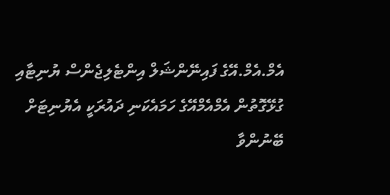އެމް.އެމް.އޭގެ ފައިނޭންޝަލް އިންޓެލިޖެންސް ޔުނިޓާއި ގުޅޭގޮތުން އެމްއެމްއޭގެ ހަމައެކަނި ދައުރަކީ އެޔުނިޓަށް ބޭނުންވާ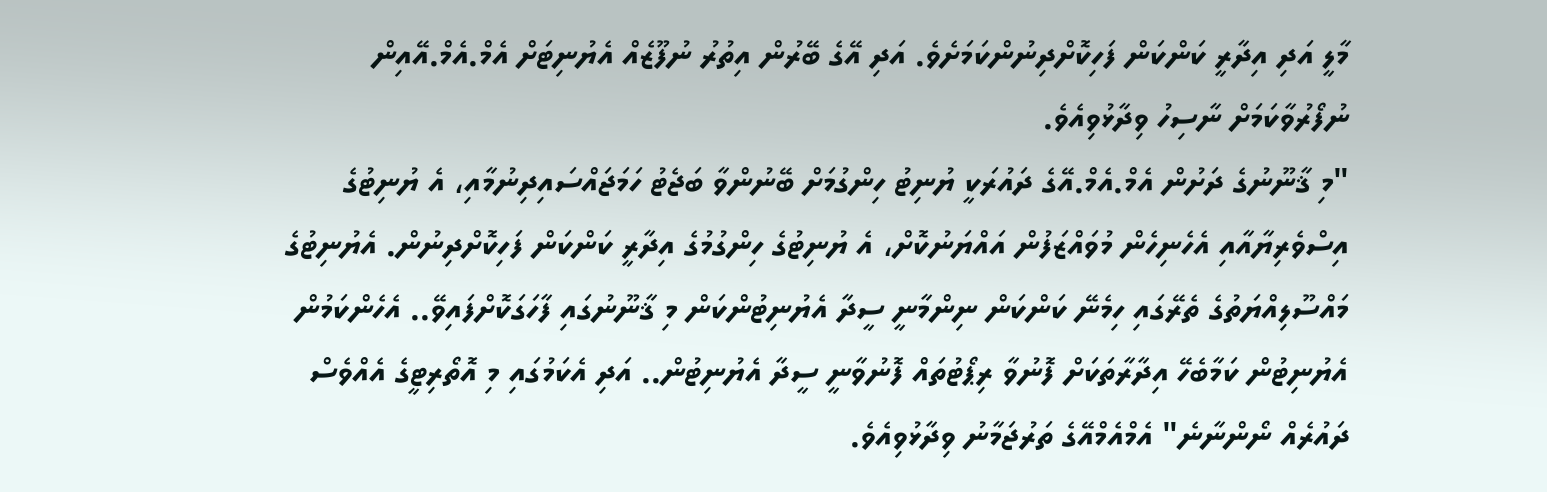މާލީ އަދި އިދާރީ ކަންކަން ފަހިކޮށްދިނުންކަމަށެވެ. އަދި އޭގެ ބޭރުން އިތުރު ނުފޫޒެއް އެޔުނިޓަށް އެމް.އެމް.އޭއިން ނުފޯރުވާކަމަށް ނާސިހު ވިދާޅުވިއެވެ.
"މި ޤާނޫނުގެ ދަށުން އެމް.އެމް.އޭގެ ދައުރަކީ ޔުނިޓު ހިންގުމަށް ބޭނުންވާ ބަޖެޓު ހަމަޖައްސައިދިނުމާއި، އެ ޔުނިޓުގެ އިސްވެރިޔާއާއި އެހެނިހެން މުވައްޒަފުން އައްޔަނުކޮށް، އެ ޔުނިޓުގެ ހިންގުމުގެ އިދާރީ ކަންކަން ފަހިކޮށްދިނުން. އެޔުނިޓުގެ މައްސޫލިއްޔަތުގެ ތެރޭގައި ހިމެނޭ ކަންކަން ނިންމާނީ ސީދާ އެޔުނިޓުންކަން މި ޤާނޫނުގައި ފާހަގަކޮށްފައިވޭ.. އެހެންކަމުން އެޔުނިޓުން ކަމާބެހޭ އިދާރާތަކަށް ފޮނުވާ ރިޕޯޓުތައް ފޮނުވާނީ ސީދާ އެޔުނިޓުން.. އަދި އެކަމުގައި މި އޮތޯރިޓީގެ އެއްވެސް ދައުރެއް ނޯންނާނެ" އެމްއެމްއޭގެ ތަރުޖަމާނު ވިދާޅުވިއެވެ.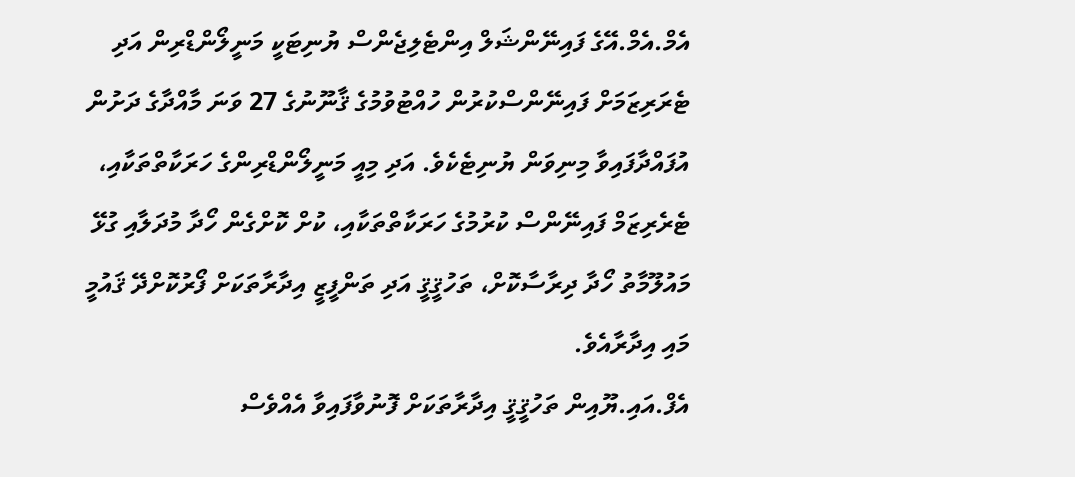އެމް.އެމް.އޭގެ ފައިނޭންޝަލް އިންޓެލިޖެންސް ޔުނިޓަކީ މަނީލޯންޑްރިން އަދި ޓެރަރިޒަމަށް ފައިނޭންސްކުރުން ހުއްޓުވުމުގެ ޤާނޫނުގެ 27 ވަނަ މާއްދާގެ ދަށުން އުފައްދާފައިވާ މިނިވަން ޔުނިޓެކެވެ. އަދި މިއީ މަނީލޯންޑްރިންގެ ހަރަކާތްތަކާއި، ޓެރެރިޒަމް ފައިނޭންސް ކުރުމުގެ ހަރަކާތްތަކާއި، ކުށް ކޮށްގެން ހޯދާ މުދަލާއި ގުޅޭ މައުލޫމާތު ހޯދާ ދިރާސާކޮށް، ތަހުޤީޤީ އަދި ތަންފީޒީ އިދާރާތަކަށް ފޯރުކޮށްދޭ ޤައުމީ މައި އިދާރާއެވެ.
އެފް.އައި.ޔޫއިން ތަހުޤީޤީ އިދާރާތަކަށް ފޮނުވާފައިވާ އެއްވެސް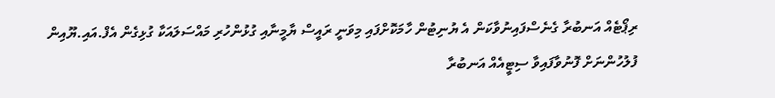ރިޕޯޓެއް އަނބުރާ ގެނެސްފައިނުވާކަން އެ ޔުނިޓުން ހާމަކޮށްފައި މިވަނީ ރައީސް ޔާމީނާއި ގުޅުންހުރި މައްސަލައަކާ ގުޅިގެން އެފް.އައި.ޔޫއިން ފުލުހުންނަށް ފޮނުވާފައިވާ ސިޓީއެއް އަނބުރާ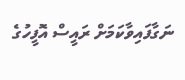ނަގާފައިވާކަމަށް ރައީސް އޮފީހުގެ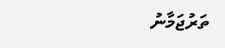ތަރުޖަމާނު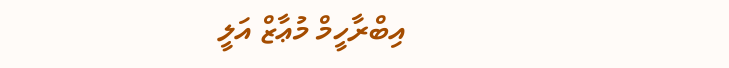އިބްރާހީމް މުޢާޒް އަލީ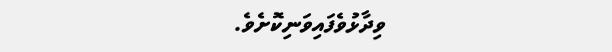ވިދާޅުވެފައިވަނިކޮށެވެ.